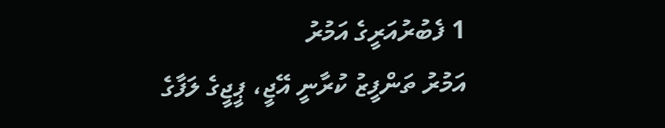1 ފެބުރުއަރީގެ އަމުރު
އަމުރު ތަންފީޒު ކުރާނީ އޭޖީ، ޕީޖީގެ ލަފާގެ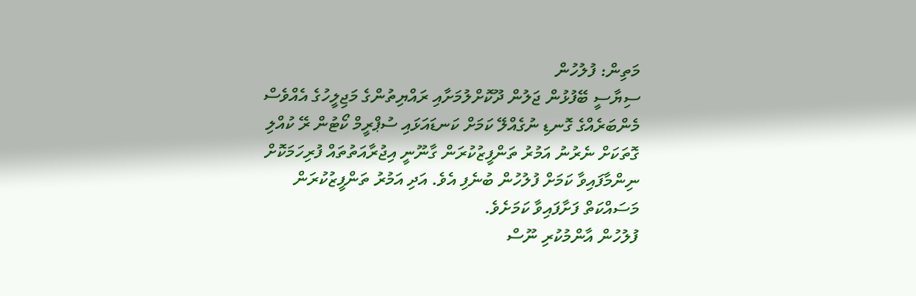މަތިން: ފުލުހުން
ސިޔާސީ ބޭފުޅުން ޖަލުން ދޫކޮށްލުމަށާއި ރައްޔިތުންގެ މަޖިލީހުގެ އެއްވެސް މެންބަރެއްގެ ގޮނޑި ނުގެއްލޭ ކަމަށް ކަނޑައަޅައި ސުޕްރީމް ކޯޓުން ރޭ ކުއްލި ގޮތަކަށް ނެރުނު އަމުރު ތަންފީޒުކުރަން ގާނޫނީ އިޖުރާއަތުތައް ފުރިހަމަކޮށް ނިންމާފައިވާ ކަމަށް ފުލުހުން ބުނެފި އެވެ. އަދި އަމުރު ތަންފީޒުކުރަން މަސައްކަތް ފަށާފައިވާ ކަމަށެވެ.
ފުލުހުން އާންމުކުރި ނޫސް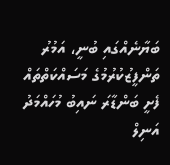ބަޔާނެއްގައި ބުނީ، އަމުރު ތަންފީޒުކުރުމުގެ މަސައްކަތްތައް ފެށީ ބަންޑާރަ ނައިބު މުހައްމަދު އަނިލް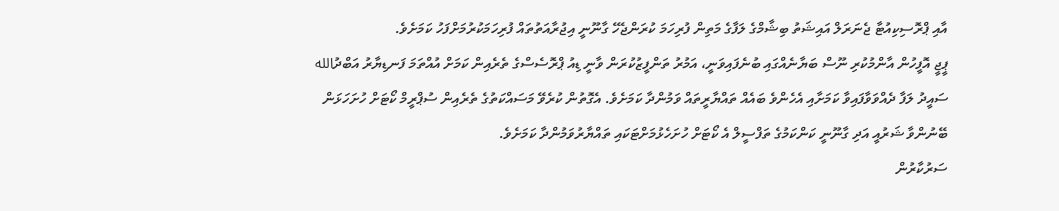އާއި ޕްރޮސިކިއުޓާ ޖެނަރަލް އައިޝަތު ބިޝާމްގެ ލަފާގެ މަތިން ފުރިހަމަ ކުރަންޖެހޭ ގާނޫނީ އިޖުރާއަތުތައް ފުރިހަމަކުރުމަށްފަހު ކަމަށެވެ.
ޕީޖީ އޮފީހުން އާންމުކުރި ނޫސް ބަޔާނެއްގައި ބުނެފައިވަނީ، އަމުރު ތަންފީޒުކުރަން ވާނީ ޑިއު ޕްރޮސެސްގެ ތެރެއިން ކަމަށް އުއްތަމަ ފަނޑިޔާރު އަބްދުالله ސައީދު ލަފާ ދެއްވަވާފައިވާ ކަމަށާއި އެހެންވެ ބައެއް ތައްޔާރީތައް ވަމުންދާ ކަމަށެވެ. އެގޮތުން ކުރެވޭ މަސައްކަތުގެ ތެރެއިން ސުޕްރީމް ކޯޓަށް ހުށަހަޅަން ބޭނުންވާ ޝަރުއީ އަދި ގާނޫނީ ކަންކަމުގެ ތަފްސީލް އެ ކޯޓަށް ހުށަހެޅުމަށްޓަކައި ތައްޔާރުވަމުންދާ ކަމަށެވެ.
ސަރުކާރުން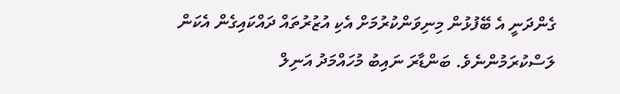ގެންދަނީ އެ ބޭފުޅުން މިނިވަންކުރުމަށް އެކި އުޒުރުތައް ދައްކައިގެން އެކަން ލަސްކުރަމުންނެވެ. ބަންޑާރަ ނައިބު މުހައްމަދު އަނިލް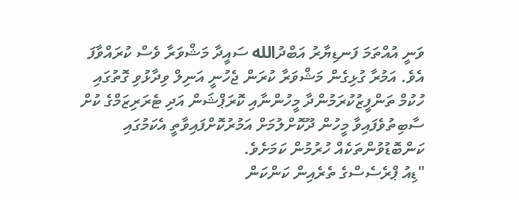ވަނީ އުއްތަމަ ފަނޑިޔާރު އަބްދުالله ސައީދާ މަޝްވަރާ ވެސް ކުރައްވާފަ އެވެ. އަމުރާ ގުޅިގެން މަޝްވަރާ ކުރަން ޖެހުނީ އަނިލް ވިދާޅުވި ގޮތުގައި ހުކުމް ތަންފީޒުކުރަމުންދާ މީހުންނާއި ކޮރަޕްޝަން އަދި ޓެރަރިޒަމްގެ ކުށް ސާބިތުވެފައިވާ މީހުން ދޫކޮށްލުމަށް އަމުރުކޮށްފައިވާތީ އެކަމުގައި ކަންބޮޑުވުންތަކެއް ހުރުމުން ކަމަށެވެ.
"ޑިއު ޕްރެސެސްގެ ތެރެއިން ކަންކަން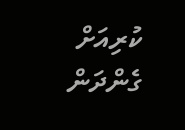ކުރިއަށް ގެންދަން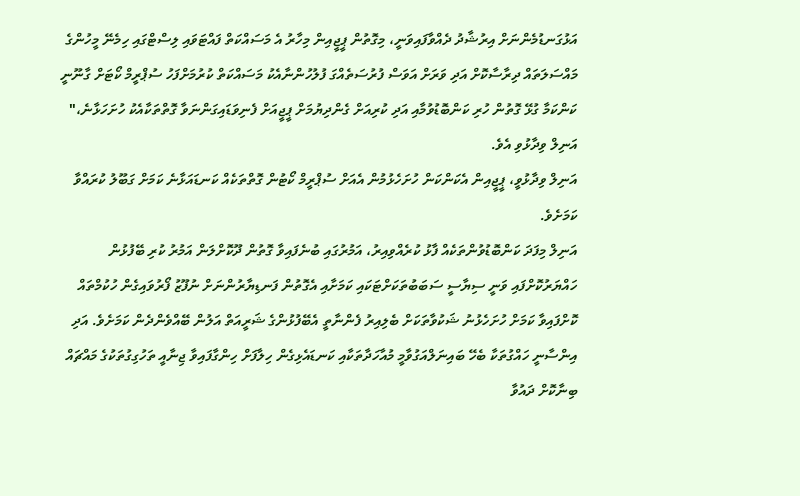އަޅުގަނޑުމެންނަށް އިރުޝާދު ދެއްވާފައިވަނީ، މިގޮތުން ޕީޖީއިން މިހާރު އެ މަސައްކަތް ފައްޓަވައި ލިސްޓްގައި ހިމެނޭ މީހުންގެ މައްސަލަތައް ދިރާސާކޮށް އަދި ވަރަށް އަވަސް ފުރުސަތެއްގަ ފުލުހުންނާއެކު މަސައްކަތް ކުރުމަށްފަހު ސުޕްރީމް ކޯޓަށް ގާނޫނީ ކަންކަމާ ގުޅޭ ގޮތުން ހުރި ކަންބޮޑުވުމާއި އަދި ކުރިއަށް ގެންދިޔުމަށް ޕީޖީއަށް ފެނިވަޑައިގަންނަވާ ގޮތްތަކާއެކު ހުށަހަޅާނެ،" އަނިލް ވިދާޅުވި އެވެ.
އަނިލް ވިދާޅުވީ، ޕީޖީއިން އެކަންކަން ހުށަހެޅުމުން އެއަށް ސުޕްރީމް ކޯޓުން ގޮތްތަކެއް ކަނޑައަޅާނެ ކަމަށް ގަބޫލު ކުރައްވާ ކަމަށެވެ.
އަނިލް މިފަދަ ކަންބޮޑުވުންތަކެއް ފާޅު ކުރެއްވިއިރު، އަމުރުގައި ބުނެފައިވާ ގޮތުން ދޫކޮށްލަން އަމުރު ކުރި ބޭފުޅުން ހައްޔަރުކޮށްފައި ވަނީ ސިޔާސީ ސަބަބުތަކަށްޓަކައި ކަމަށާއި އެގޮތުން ފަނޑިޔާރުންނަށް ނުފޫޒު ފޯރުވައިގެން ހުކުމްތައް ކޮށްފައިވާ ކަމަށް ހުށަހެޅުނު ޝަކުވާތަކަށް ބެލިއިރު ފެންނާތީ އެބޭފުޅުންގެ ޝަރީއަތް އަލުން ބޭއްވެންދެން ކަމަށެވެ. އަދި އިންސާނީ ހައްގުތަކާ ބެހޭ ބައިނަލްއަގުވާމީ މުއާހަދާތަކާއި ކަނޑައެޅިގެން ހިލާފަށް ހިންގާފައިވާ ޖިނާއީ ތަހުގިގުތަކުގެ މައްޗައް ބިނާކޮށް ދައުވާ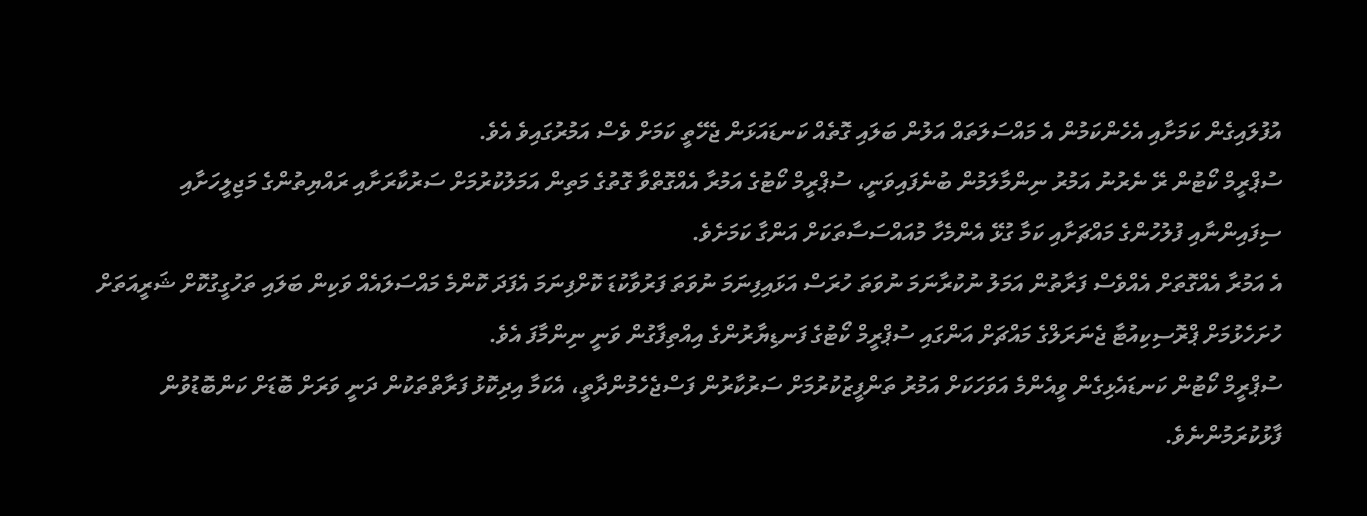އުފުލައިގެން ކަމަށާއި އެހެންކަމުން އެ މައްސަލަތައް އަލުން ބަލައި ގޮތެއް ކަނޑައަޅަން ޖެހޭތީ ކަމަށް ވެސް އަމުރުގައިވެ އެވެ.
ސުޕްރީމް ކޯޓުން ރޭ ނެރުނު އަމުރު ނިންމާލަމުން ބުނެފައިވަނީ، ސުޕްރީމް ކޯޓުގެ އަމުރާ އެއްގޮތްވާ ގޮތުގެ މަތިން އަމަލުކުރުމަށް ސަރުކާރަށާއި ރައްޔިތުންގެ މަޖިލީހަށާއި ސިފައިންނާއި ފުލުހުންގެ މައްޗަށާއި ކަމާ ގުޅޭ އެންމެހާ މުއައްސަސާތަކަށް އަންގާ ކަމަށެވެ.
އެ އަމުރާ އެއްގޮތަށް އެއްވެސް ފަރާތުން އަމަލު ނުކުރާނަމަ ނުވަތަ ހުރަސް އަޅައިފިނަމަ ނުވަތަ ފަރުވާކުޑަ ކޮށްފިނަމަ އެފަދަ ކޮންމެ މައްސަލައެއް ވަކިން ބަލައި ތަހުގީގުކޮށް ޝަރީއަތަށް ހުށަހެޅުމަށް ޕްރޮސިކިއުޓާ ޖެނަރަލްގެ މައްޗަށް އަންގައި ސުޕްރީމް ކޯޓުގެ ފަނޑިޔާރުންގެ އިއްތިފާގުން ވަނީ ނިންމާފަ އެވެ.
ސުޕްރީމް ކޯޓުން ކަނޑައެޅިގެން ވީއެންމެ އަވަހަކަށް އަމުރު ތަންފީޒުކުރުމަށް ސަރުކާރުން ފަސްޖެހެމުންދާތީ، އެކަމާ އިދިކޮޅު ފަރާތްތަކުން ދަނީ ވަރަށް ބޮޑަށް ކަންބޮޑުވުން ފާޅުކުރަމުންނެވެ.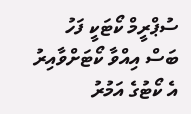ސުޕްރީމް ކޯޓަކީ ފަހު ބަސް އިއްވާ ކޯޓަށްވާއިރު އެ ކޯޓުގެ އަމުރު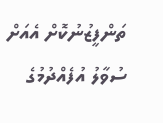ތަންފީޒުނުކޮށް އެއަށް ސުވާލު އުފެއްދުމުގެ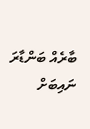ބާރެއް ބަންޑާރަ ނައިބަށް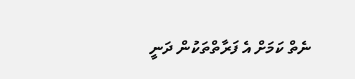ނެތް ކަމަށް އެ ފަރާތްތަކުން ދަނީ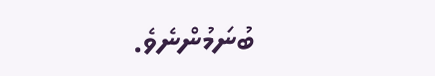ބުނަމުންނެވެ.